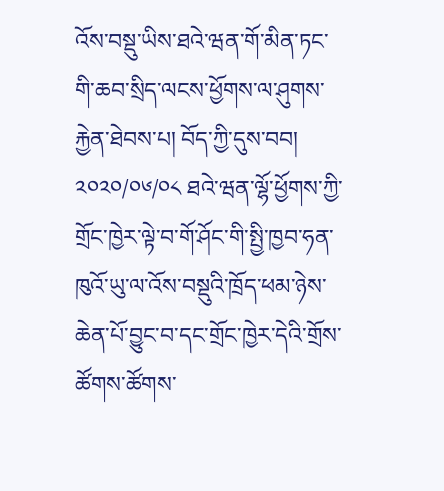འོས་བསྡུ་ཡིས་ཐའེ་ཝན་གོ་མིན་ཏང་གི་ཆབ་སྲིད་ལངས་ཕྱོགས་ལ་ཤུགས་རྐྱེན་ཐེབས་པ། བོད་ཀྱི་དུས་བབ། ༢༠༢༠/༠༦/༠༨ ཐའེ་ཝན་ལྷོ་ཕྱོགས་ཀྱི་གྲོང་ཁྱེར་ལྟེ་བ་གོ་ཤོང་གི་སྤྱི་ཁྱབ་ཧན་ཁུའོ་ཡུ་ལ་འོས་བསྡུའི་ཁྲོད་ཕམ་ཉེས་ཆེན་པོ་བྱུང་བ་དང་གྲོང་ཁྱེར་དེའི་གྲོས་ཚོགས་ཚོགས་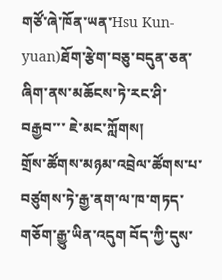གཙོ་ཞེ་ཁོན་ཡན་Hsu Kun-yuan)ཐོག་རྩེག་བཅུ་བདུན་ཅན་ཞིག་ནས་མཆོངས་ཏེ་རང་ཤི་བརྒྱབ་་་ ཇེ་མང་ཀློགས།
གྲོས་ཚོགས་མཉམ་འབྲེལ་ཚོགས་པ་བཙུགས་ཏེ་རྒྱ་ནག་ལ་ཁ་གཏད་གཅོག་རྒྱུ་ཡིན་འདུག བོད་ཀྱི་དུས་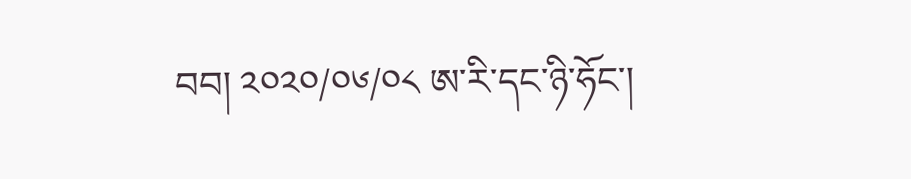བབ། ༢༠༢༠/༠༦/༠༨ ཨ་རི་དང་ཉི་ཧོང་།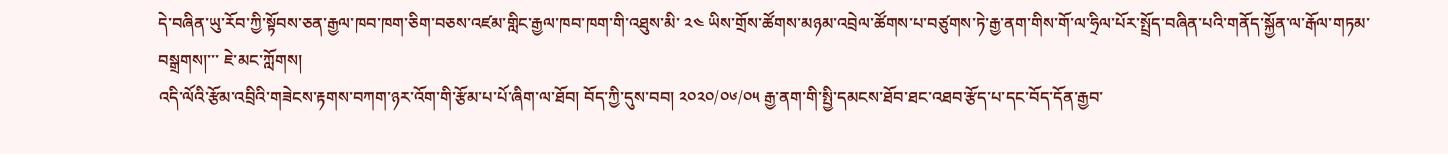དེ་བཞིན་ཡུ་རོབ་ཀྱི་སྟོབས་ཅན་རྒྱལ་ཁབ་ཁག་ཅིག་བཅས་འཛམ་གླིང་རྒྱལ་ཁབ་ཁག་གི་འཐུས་མི་ ༢༤ ཡིས་གྲོས་ཚོགས་མཉམ་འབྲེལ་ཚོགས་པ་བཙུགས་ཏེ་རྒྱ་ནག་གིས་གོ་ལ་ཧྲིལ་པོར་སྤྲོད་བཞིན་པའི་གནོད་སྐྱོན་ལ་རྒོལ་གཏམ་བསྒྲགས།་་་ ཇེ་མང་ཀློགས།
འདི་ལོའི་རྩོམ་འབྲིའི་གཟེངས་རྟགས་བཀག་ཉར་འོག་གི་རྩོམ་པ་པོ་ཞིག་ལ་ཐོབ། བོད་ཀྱི་དུས་བབ། ༢༠༢༠/༠༦/༠༥ རྒྱ་ནག་གི་སྤྱི་དམངས་ཐོབ་ཐང་འཐབ་རྩོད་པ་དང་བོད་དོན་རྒྱབ་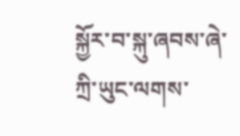སྐྱོར་བ་སྐུ་ཞབས་ཞེ་ཀྲི་ཡུང་ལགས་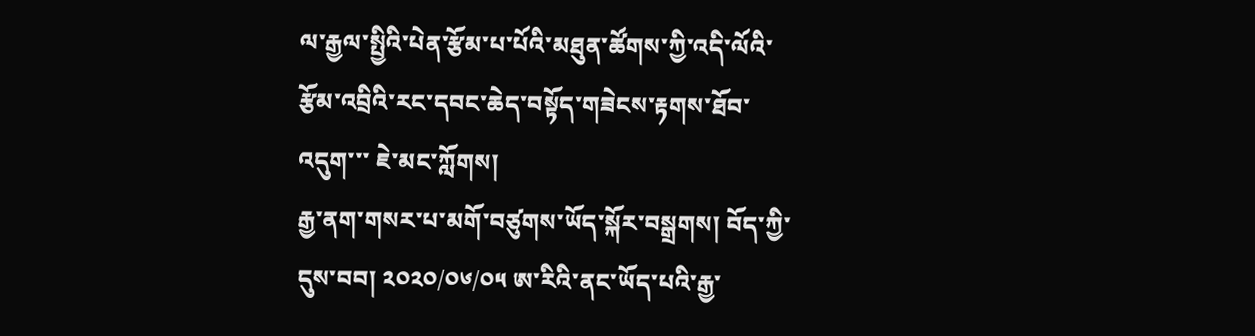ལ་རྒྱལ་སྤྱིའི་པེན་རྩོམ་པ་པོའི་མཐུན་ཚོགས་ཀྱི་འདི་ལོའི་རྩོམ་འབྲིའི་རང་དབང་ཆེད་བསྟོད་གཟེངས་རྟགས་ཐོབ་འདུག་་་ ཇེ་མང་ཀློགས།
རྒྱ་ནག་གསར་པ་མགོ་བཙུགས་ཡོད་སྐོར་བསྒྲགས། བོད་ཀྱི་དུས་བབ། ༢༠༢༠/༠༦/༠༥ ཨ་རིའི་ནང་ཡོད་པའི་རྒྱ་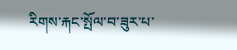རིགས་རྐང་སྤོལ་བ་ཟུར་པ་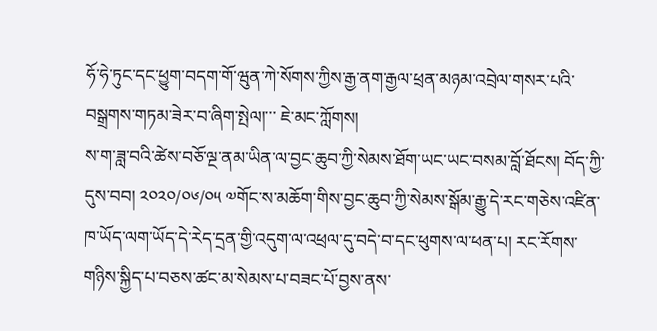ཧོ་ཧེ་ཏུང་དང་ཕྱུག་བདག་གོ་ཝུན་ཀེ་སོགས་ཀྱིས་རྒྱ་ནག་རྒྱལ་ཕྲན་མཉམ་འབྲེལ་གསར་པའི་བསྒྲགས་གཏམ་ཟེར་བ་ཞིག་སྤེལ།་་་ ཇེ་མང་ཀློགས།
ས་ག་ཟླ་བའི་ཚེས་བཅོ་ལྔ་ནམ་ཡིན་ལ་བྱང་ཆུབ་ཀྱི་སེམས་ཐོག་ཡང་ཡང་བསམ་བློ་ཐོངས། བོད་ཀྱི་དུས་བབ། ༢༠༢༠/༠༦/༠༥ ༧གོང་ས་མཆོག་གིས་བྱང་ཆུབ་ཀྱི་སེམས་སྒོམ་རྒྱུ་དེ་རང་གཅེས་འཛིན་ཁ་ཡོད་ལག་ཡོད་དེ་རེད་དྲན་གྱི་འདུག་ལ་འཕྲལ་དུ་བདེ་བ་དང་ཕུགས་ལ་ཕན་པ། རང་རོགས་གཉིས་སྐྱིད་པ་བཅས་ཚང་མ་སེམས་པ་བཟང་པོ་བྱས་ནས་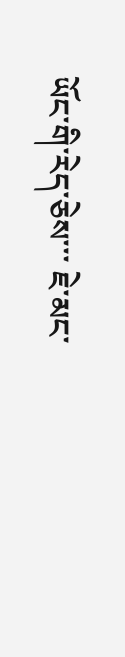ཡོང་གི་རེད་ཅེས་་་ ཇེ་མང་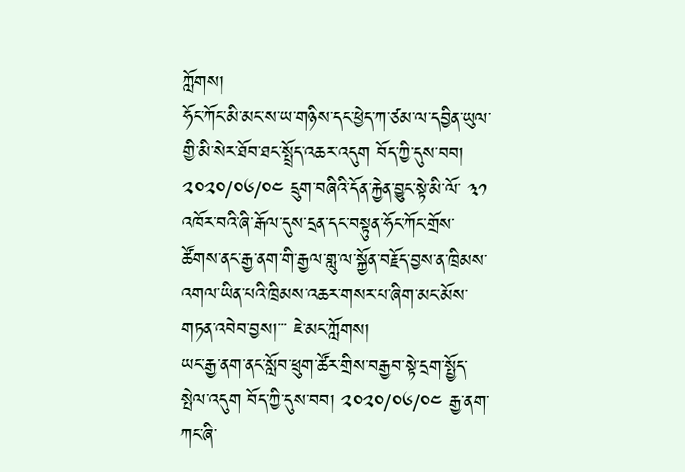ཀློགས།
ཧོང་ཀོང་མི་མང་ས་ཡ་གཉིས་དང་ཕྱེད་ཀ་ཙམ་ལ་དབྱིན་ཡུལ་གྱི་མི་སེར་ཐོབ་ཐང་སྤྲོད་འཆར་འདུག བོད་ཀྱི་དུས་བབ། ༢༠༢༠/༠༦/༠༤ དྲུག་བཞིའི་དོན་རྐྱེན་བྱུང་སྟེ་མི་ལོ་ ༣༡ འཁོར་བའི་ཞི་རྒོལ་དུས་དྲན་དང་བསྟུན་ཧོང་ཀོང་གྲོས་ཚོགས་ནང་རྒྱ་ནག་གི་རྒྱལ་གླུ་ལ་སྐྱོན་བརྗོད་བྱས་ན་ཁྲིམས་འགལ་ཡིན་པའི་ཁྲིམས་འཆར་གསར་པ་ཞིག་མང་མོས་གཏན་འབེབ་བྱས།་་་ ཇེ་མང་ཀློགས།
ཡང་རྒྱ་ནག་ནང་སློབ་ཕྲུག་ཚོར་གྲིས་བརྒྱབ་སྟེ་དྲག་སྤྱོད་སྤེལ་འདུག བོད་ཀྱི་དུས་བབ། ༢༠༢༠/༠༦/༠༤ རྒྱ་ནག་ཀང་ཞི་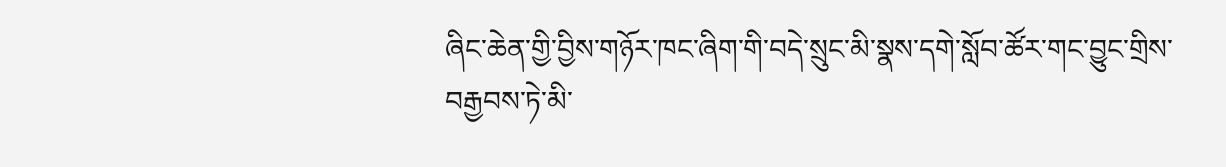ཞིང་ཆེན་གྱི་བྱིས་གཉོར་ཁང་ཞིག་གི་བདེ་སྲུང་མི་སྣས་དགེ་སློབ་ཚོར་གང་བྱུང་གྲིས་བརྒྱབས་ཏེ་མི་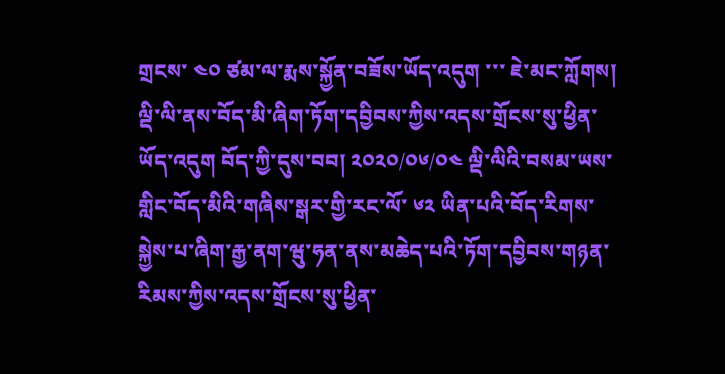གྲངས་ ༤༠ ཙམ་ལ་རྨས་སྐྱོན་བཟོས་ཡོད་འདུག ་་་ ཇེ་མང་ཀློགས།
ལྡི་ལི་ནས་བོད་མི་ཞིག་ཏོག་དབྱིབས་ཀྱིས་འདས་གྲོངས་སུ་ཕྱིན་ཡོད་འདུག བོད་ཀྱི་དུས་བབ། ༢༠༢༠/༠༦/༠༤ ལྡི་ལིའི་བསམ་ཡས་གླིང་བོད་མིའི་གཞིས་སྒར་གྱི་རང་ལོ་ ༦༢ ཡིན་པའི་བོད་རིགས་སྐྱེས་པ་ཞིག་རྒྱ་ནག་ཝུ་ཧན་ནས་མཆེད་པའི་ཏོག་དབྱིབས་གཉན་རིམས་ཀྱིས་འདས་གྲོངས་སུ་ཕྱིན་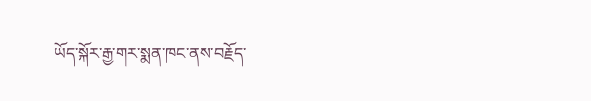ཡོད་སྐོར་རྒྱ་གར་སྨན་ཁང་ནས་བརྗོད་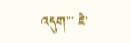འདུག་་་ ཇེ་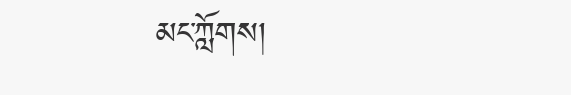མང་ཀློགས།